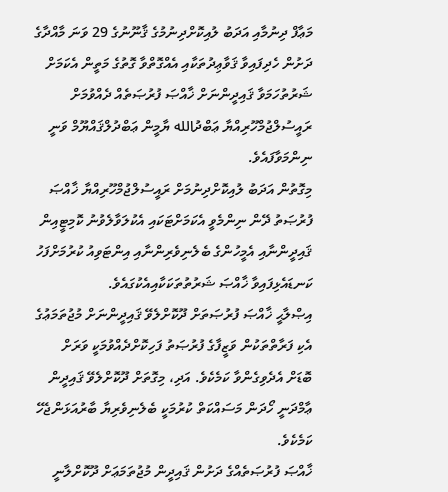މަޢާފް ދިނުމާއި އަދަބު ލުއިކޮށްދިނުމުގެ ޤާނޫނުގެ 29 ވަނަ މާއްދާގެ ދަށުން ހެދިފައިވާ ޤަވާޢިދުތަކާއި އެއްގޮތްވާ ގޮތުގެ މަތީން އެކަމަށް ޝަރުތުހަމަވާ ޤައިދީންނަށް ޚާއްޞަ ފުރުޞަތެއް ދެއްވުމަށް ރައީސުލްޖުމްހޫރިއްޔާ ޢަބްދުالله ޔާމީން ޢަބްދުލްޤައްޔޫމް ވަނީ ނިންމަވާފައެވެ.
މިގޮތުން އަދަބު ލުއިކޮށްދިނުމަށް ރައީސުލްޖުމްހޫރިއްޔާ ޚާއްޞަ ފުރުޞަތު ދޭން ނިންމެވީ އެކަމަށްޓަކައި އެކުލަވާލެވުނު ކޮމިޓީއިން ޤައިދީންނާއި އެމީހުންގެ ބެލެނިވެރިންނާއި އިންޓަވިއު ކުރުމަށްފަހު ކަނޑައެޅިފައިވާ ޚާއްޞަ ޝަރުތުތަކަކާއިއެކުގައެވެ.
އިޞްލާޙީ ޚާއްޞަ ފުރުޞަތަށް ދޫކޮށްލެވޭ ޤައިދީންނަށް މުޖުތަމަޢުގެ އެކި ފަރާތްތަކުން ވަޒީފާގެ ފުރުޞަތު ފަހިކޮށްދެއްވުމަކީ ވަރަށް ބޮޑަށް އެދެވިގެންވާ ކަމެކެވެ. އަދި، މިގޮތަށް ދޫކޮށްލެވޭ ޤައިދީން ޢާމްދަނީ ހޯދަން މަސައްކަތް ކުރުމަކީ ބެލެނިވެރިޔާ ބާރުއަޅަންޖެހޭ ކަމެކެވެ.
ޚާއްޞަ ފުރުޞަތެއްގެ ދަށުން ޤައިދީން މުޖުތަމަޢަށް ދޫކޮށްލާނީ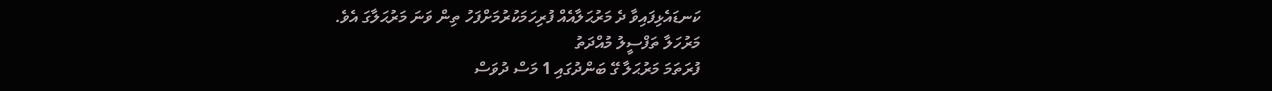ކަނޑައެޅިފައިވާ ދެ މަރުޙަލާއެއް ފުރިހަމަކުރުމަށްފަހު ތިން ވަނަ މަރުޙަލާގަ އެވެ.
މަރުހަލާ ތަފްސީލު މުއްދަތު
ފުރަތަމަ މަރުޙަލާ ގޭ ބަންދުގައި 1 މަސް ދުވަސް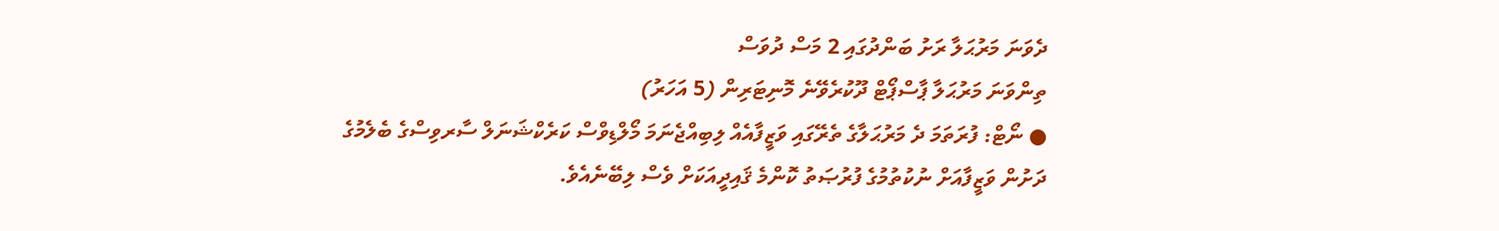ދެވަނަ މަރުޙަލާ ރަށު ބަންދުގައި 2 މަސް ދުވަސް
ތިންވަނަ މަރުޙަލާ ޕާސްޕޯޓް ދޫކުރެވޭނެ މޮނިޓަރިން (5 އަހަރު)
● ނޯޓް: ފުރަތަމަ ދެ މަރުޙަލާގެ ތެރޭގައި ވަޒީފާއެއް ލިބިއްޖެނަމަ މޯލްޑިވްސް ކަރެކްޝަނަލް ސާރވިސްގެ ބެލެމުގެ ދަށުން ވަޒީފާއަށް ނުކުތުމުގެ ފުރުޞަތު ކޮންމެ ޤައިދީއަކަށް ވެސް ލިބޭނެއެވެ.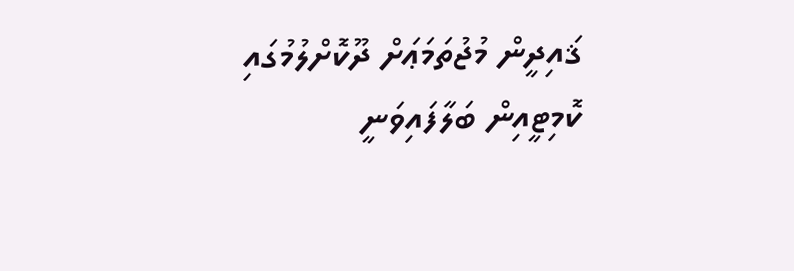ޤައިދީން މުޖުތަމަޢަށް ދޫކޮށްލުމުގައި ކޮމިޓީއިން ބަލާފައިވަނީ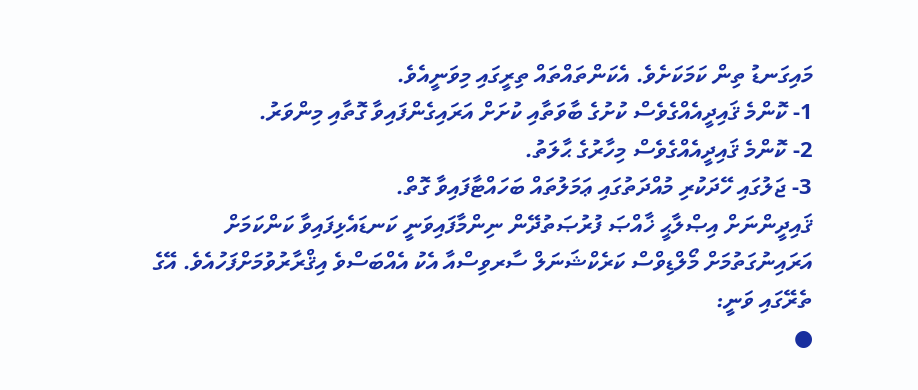މައިގަނޑު ތިން ކަމަކަށެވެ. އެކަންތައްތައް ތިރީގައި މިވަނީއެވެ.
1- ކޮންމެ ޤައިދީއެއްގެވެސް ކުށުގެ ބާވަތާއި ކުށަށް އަރައިގެންފައިވާ ގޮތާއި މިންވަރު.
2- ކޮންމެ ޤައިދީއެއްގެވެސް މިހާރުގެ ޙާލަތު.
3- ޖަލުގައި ހޭދަކުރި މުއްދަތުގައި ޢަމަލުތައް ބަހައްޓާފައިވާ ގޮތް.
ޤައިދީންނަށް އިޞްލާޙީ ޚާއްޞަ ފުރުޞަތުދޭން ނިންމާފައިވަނީ ކަނޑައެޅިފައިވާ ކަންކަމަށް އަރައިނުގަތުމަށް މޯލްޑިވްސް ކަރެކްޝަނަލް ސާރވިސްއާ އެކު އެއްބަސްވެ އިޤްރާރުވުމަށްފަހުއެވެ. އޭގެ ތެރޭގައި ވަނީ:
●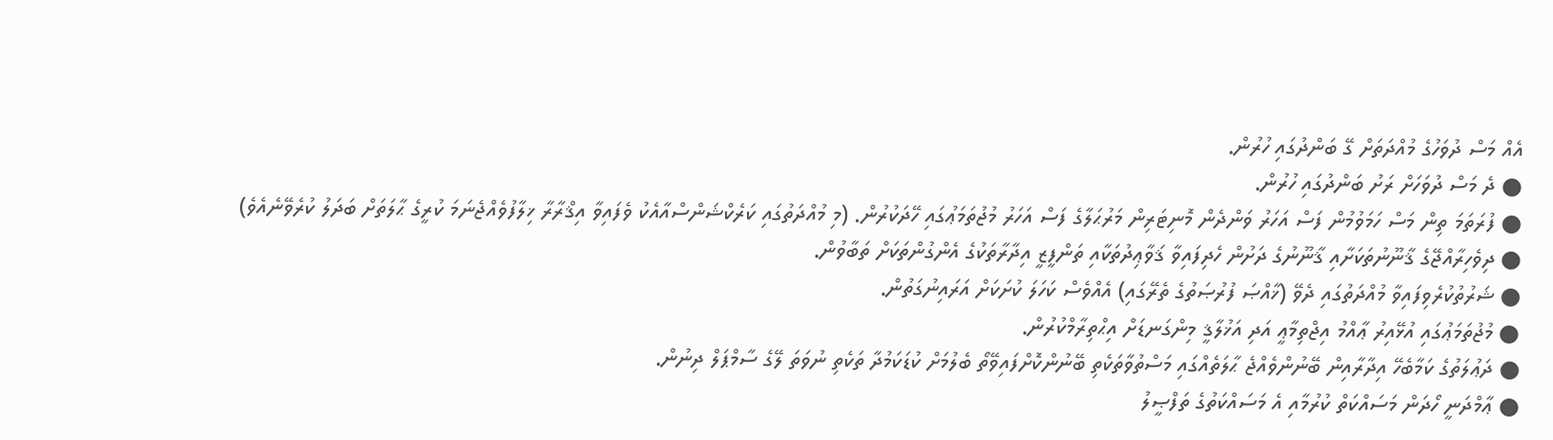އެއް މަސް ދުވަހުގެ މުއްދަތަށް ގޭ ބަންދުގައި ހުރުން.
● ދެ މަސް ދުވަހަށް ރަށު ބަންދުގައި ހުރުން.
● ފުރަތަމަ ތިން މަސް ހަމަވުމުން ފަސް އަހަރު ވަންދެން މޮނިޓަރިން މަރުޙަލާގެ ފަސް އަހަރު މުޖުތަމަޢުގައި ހޭދަކުރުން. (މި މުއްދަތުގައި ކަރެކްޝަންސްއާއެކު ވެފައިވާ އިޤްރާރާ ޚިލާފުވެއްޖެނަމަ ކުރީގެ ޙާލަތަށް ބަދަލު ކުރެވޭނެއެވެ)
● ދިވެހިރާއްޖޭގެ ޤާނޫނުތަކަށާއި ޤާނޫނުގެ ދަށުން ހެދިފައިވާ ޤަވާޢިދުތަކާއި ތަންފީޒީ އިދާރާތަކުގެ އެންގުންތަކަށް ތަބާވުން.
● ޝަރުތުކުރެވިފައިވާ މުއްދަތުގައި ދެވޭ (ޚާއްޞަ ފުރުޞަތުގެ ތެރޭގައި) އެއްވެސް ކަހަލަ ކުށަކަށް އަރައިނުގަތުން.
● މުޖުތަމަޢުގައި އުޅޭއިރު ޢާއްމު އިޖްތިމާޢީ އަދި އަޚުލާޤީ މިންގަނޑަށް އިޙްތިރާމްކުރުން.
● ދަޢުލަތުގެ ކަމާބެހޭ އިދާރާއިން ބޭނުންވެއްޖެ ޙާލަތެއްގައި މަސްތުވާތަކެތި ބޭނުންކޮށްފައިވޭތޯ ބެލުމަށް ކުޑަކަމުދާ ތަކެތި ނުވަތަ ލޭގެ ސާމްޕަލް ދިނުން.
● ޢާމްދަނީ ހޯދަން މަސައްކަތް ކުރުމާއި އެ މަސައްކަތުގެ ތަފްޞީލު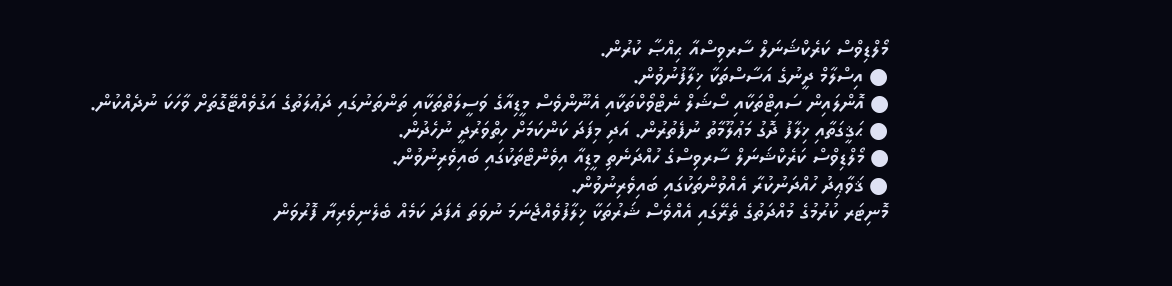މޯލްޑިވްސް ކަރެކްޝަނަލް ސާރވިސްއާ ޙިއްޞާ ކުރުން.
● އިސްލާމް ދީނުގެ އަސާސްތަކާ ޚިލާފުނުވުން.
● އޮންލައިން ސައިޓްތަކާއި ސޯޝަލް ނެޓްވޯކްތަކާއި އެނޫންވެސް މީޑިއާގެ ވަސީލަތްތަކާއި ތަންތަނުގައި ދަޢުލަތުގެ އަގުވެއްޓޭގޮތަށް ވާހަކަ ނުދެއްކުން.
● ޙަޤީގަތާއި ޚިލާފު ދޮގު މަޢުލޫމާތު ނުފެތުރުން. އަދި މިފަދަ ކަންކަމަށް ހިތްވަރުދީ ނުހެދުން.
● މޯލްޑިވްސް ކަރެކްޝަނަލް ސާރވިސްގެ ހުއްދަނެތި މީޑިއާ އިވެންޓްތަކުގައި ބައިވެރިނުވުން.
● ޤަވާޢިދު ހުއްދަނުކުރާ އެއްވުންތަކުގައި ބައިވެރިނުވުން.
މޮނިޓަރ ކުރުމުގެ މުއްދަތުގެ ތެރޭގައި އެއްވެސް ޝަރުތަކާ ޚިލާފުވެއްޖެނަމަ ނުވަތަ އެފަދަ ކަމެއް ބެލެނިވެރިޔާ ފޮރުވަން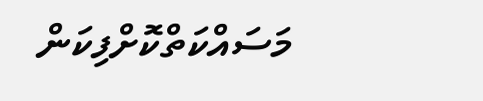މަސައްކަތްކޮށްފިކަން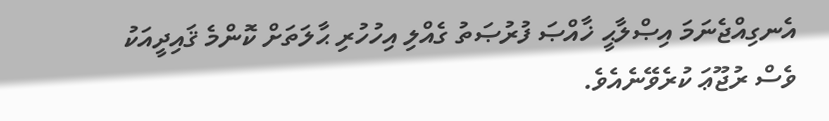އެނގިއްޖެނަމަ އިޞްލާޙީ ޚާއްޞަ ފުރުޞަތު ގެއްލި އިހުހުރި ޙާލަތަށް ކޮންމެ ޤައިދީއަކު ވެސް ރުޖޫޢަ ކުރެވޭނެއެވެ.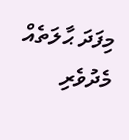މިފަދަ ޙާލަތެއް މެދުވެރި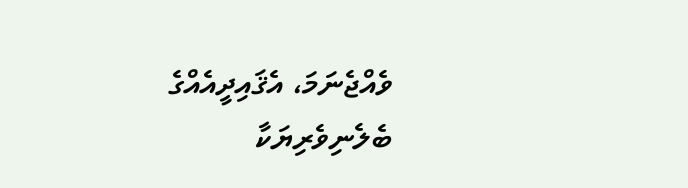ވެއްޖެނަމަ، އެޤައިދީއެއްގެ ބެލެނިވެރިޔަކާ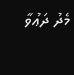މެދު ދަޢުވާ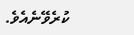ކުރެވޭނެއެވެ.